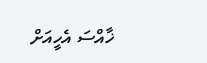ޚާއްސަ އެހީއަށް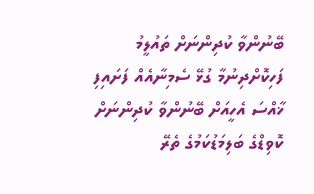ބޭނުންވާ ކުދިންނަށް ތައުލީމު ފަހިކޮށްދިނުމާ ގުޅޭ ސެމިނާއެއް ފަށައިފި
ޚާއްސަ އެހީއަށް ބޭނުންވާ ކުދިންނަށް ކޮވިޑްގެ ބަލިމަޑުކަމުގެ ތެރޭ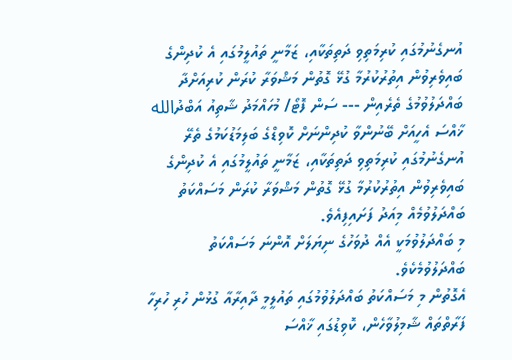އުނގެނުމުގައި ކުރިމަތިވި ދަތިތަކާއި، ޒަމާނީ ތައުލީމުގައި އެ ކުދިންގެ ބައިވެރިވުން އިތުރުކުރުމާ ގުޅޭ ގޮތުން މަޝްވަރާ ކުރަން ކުރިއަށްދާ ބައްދަލުވުމުގެ ތެރެއިން --- ސަން ފޮޓޯ/ މުހައްމަދު ޝާތިއު އަބްދުالله
ޚާއްސަ އެހީއަށް ބޭނުންވާ ކުދިންނަށް ކޮވިޑްގެ ބަލިމަޑުކަމުގެ ތެރޭ އުނގެނުމުގައި ކުރިމަތިވި ދަތިތަކާއި، ޒަމާނީ ތައުލީމުގައި އެ ކުދިންގެ ބައިވެރިވުން އިތުރުކުރުމާ ގުޅޭ ގޮތުން މަޝްވަރާ ކުރަން މަސައްކަތު ބައްދަލުވުމެއް މިއަދު ފަށައިފިއެވެ.
މި ބައްދަލުވުމަކީ އެއް ދުވަހުގެ ނިޔަލަށް އޮންނަ މަސައްކަތު ބައްދަލުވުމެކެވެ.
އެގޮތުން މި މަސައްކަތު ބައްދަލުވުމުގައި ތައުލީމީ ދާއިރާއާ ގުޅުން ހުރި ހުރިހާ ފަރާތްތައް ޝާމިލުވާހެން، ކޮވިޑުގައި ޚާއްސަ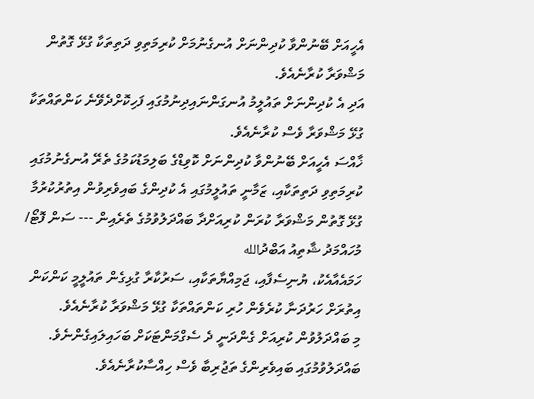އެހީއަށް ބޭނުންވާ ކުދިންނަށް އުނގެނުމަށް ކުރިމަތިވި ދަތިތަކާ ގުޅޭ ގޮތުން މަޝްވަރާ ކުރާނެއެވެ.
އަދި އެ ކުދިންނަށް ތައުލީމު އުނގަންނައިދިނުމުގައި ފަހިކޮށްދެވޭނެ ކަންތައްތަކާ ގުޅޭ މަޝްވަރާ ވެސް ކުރާނެއެވެ.
ޚާއްސަ އެހީއަށް ބޭނުންވާ ކުދިންނަށް ކޮވިޑްގެ ބަލިމަޑުކަމުގެ ތެރޭ އުނގެނުމުގައި ކުރިމަތިވި ދަތިތަކާއި، ޒަމާނީ ތައުލީމުގައި އެ ކުދިންގެ ބައިވެރިވުން އިތުރުކުރުމާ ގުޅޭ ގޮތުން މަޝްވަރާ ކުރަން ކުރިއަށްދާ ބައްދަލުވުމުގެ ތެރެއިން --- ސަން ފޮޓޯ/ މުހައްމަދު ޝާތިއު އަބްދުالله
ހަމައެއާއެކު، ޔުނިސެފާއި، ޖަމިއްޔާތަކާއި، ސަރުކާރާ ގުޅިގެން ތައުލީމީ ކަންކަން އިތުރަށް ހަރުދަނާ ކުރެވެން ހުރި ކަންތައްތަކާ ގުޅޭ މަޝްވަރާ ކުރާނެއެވެ.
މި ބައްދަލުވުން ކުރިއަށް ގެންދަނީ ދެ ސެގްމަންޓަކަށް ބަހައިލައިގެންނެވެ. ބައްދަލުވުމުގައި ބައިވެރިންގެ ތަޖުރިބާ ވެސް ހިއްސާކުރާނެއެވެ.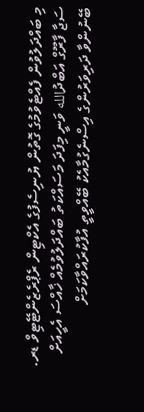މި ބައްދަލުވުން ފެއްޓެވުމުގެ ގޮތުން ޔުނިސެފުގެ އެކްޓިން ރެޕްރެޒެންޓޭޓިވް ޑރ. ސަޖާ ފާރޫގް އަބްދުالله ވަނީ މިފަދަ މަސައްކަތު ބައްދަލުވުމެއް ޚާއްސަ އެހީއަށް ބޭނުންވާ ދަރިވަރުންގެ އިސްނެގުމާއެކު ބޭއްވީތީ އުފާކުރައްވާކަމަށް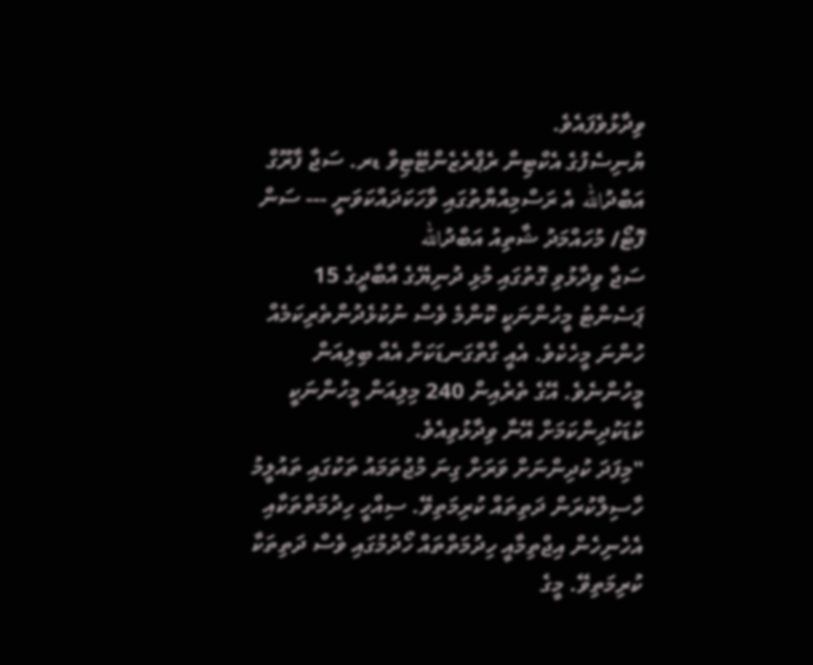ވިދާޅުވެފައެވެ.
ޔުނިސެފުގެ އެކްޓިން ރެޕްރެޒެންޓޭޓިވް ޑރ. ސަޖާ ފާރޫގް އަބްދުالله އެ ރަސްމިއްޔާތުގައި ވާހަކަދައްކަވަނީ --- ސަން ފޮޓޯ/ މުހައްމަދު ޝާތިއު އަބްދުالله
ސަޖާ ވިދާޅުވި ގޮތުގައި މުޅި ދުނިޔޭގެ އާބާދީގެ 15 ޕަސެންޓު މީހުންނަކީ ކޮންމެ ވެސް ނުކުޅެދުންތެރިކަމެއް ހުންނަ މީހެކެވެ. އެއީ ގާތްގަނޑަކަށް އެއް ބިލިއަން މީހުންނެވެ. އޭގެ ތެރެއިން 240 މިލިއަން މީހުންނަކީ ކުޑަކުދިންކަމަށް އޭނާ ވިދާޅުވިއެވެ.
"މިފަދަ ކުދިންނަށް ވަރަށް ގިނަ މުޖުތަމައު ތަކުގައި ތައުލީމު ހާސިލްކުރަން ދަތިތައް ކުރިމަތިވޭ. ސިއްހީ ހިދުމަތްތަކާއި އެހެނިހެން އިޖްތިމާއީ ހިދުމަތްތައް ހޯދުމުގައި ވެސް ދަތިތަކާ ކުރިމަތިވޭ. މީގެ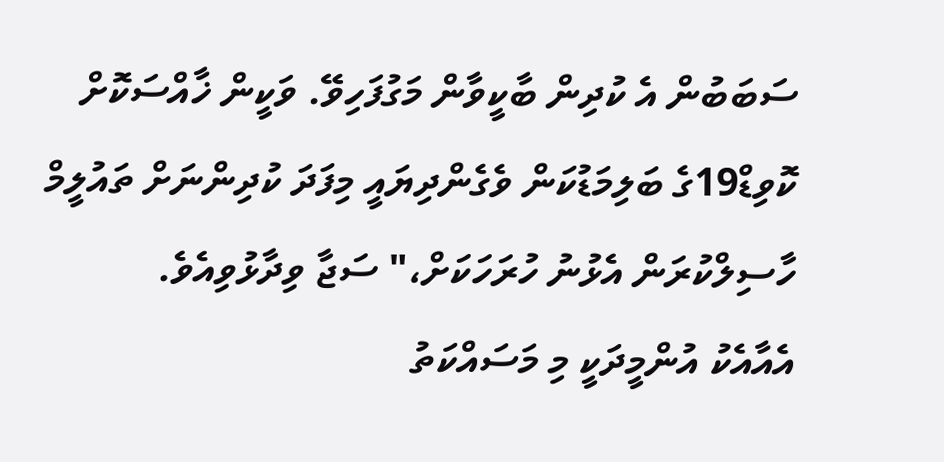ސަބަބުން އެ ކުދިން ބާކީވާން މަގުފަހިވޭ. ވަކީން ޚާއްސަކޮށް ކޮވިޑް19ގެ ބަލިމަޑުކަން ވެގެންދިޔައީ މިފަދަ ކުދިންނަށް ތައުލީމް ހާސިލްކުރަން އެޅުނު ހުރަހަކަށް،" ސަޖާ ވިދާޅުވިއެވެ.
އެއާއެކު އުންމީދަކީ މި މަސައްކަތު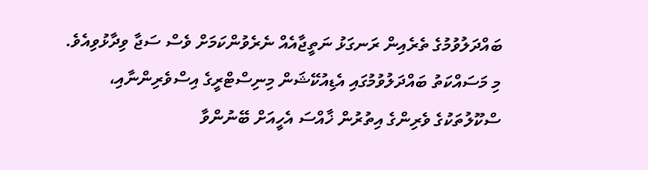ބައްދަލުވުމުގެ ތެރެއިން ރަނގަޅު ނަތީޖާއެއް ނެރެވުންކަމަށް ވެސް ސަޖާ ވިދާޅުވިއެވެ.
މި މަސައްކަތު ބައްދަލުވުމުގައި އެޑިއުކޭޝަން މިނިސްޓްރީގެ އިސްވެރިންނާއި، ސްކޫލުތަކުގެ ވެރިންގެ އިތުރުން ޚާއްސަ އެހީއަށް ބޭނުންވާ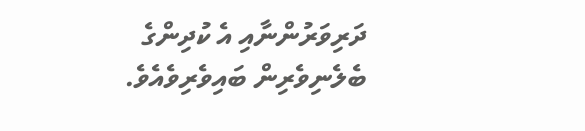ދަރިވަރުންނާއި އެ ކުދިންގެ ބެލެނިވެރިން ބައިވެރިވެއެވެ.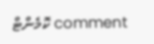comment ކޮމެންޓް